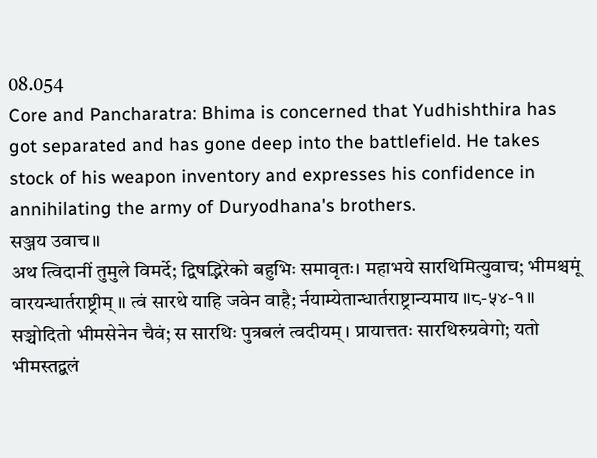08.054
Core and Pancharatra: Bhima is concerned that Yudhishthira has got separated and has gone deep into the battlefield. He takes stock of his weapon inventory and expresses his confidence in annihilating the army of Duryodhana's brothers.
सञ्जय उवाच॥
अथ त्विदानीं तुमुले विमर्दे; द्विषद्भिरेको बहुभिः समावृतः। महाभये सारथिमित्युवाच; भीमश्चमूं वारयन्धार्तराष्ट्रीम् ॥ त्वं सारथे याहि जवेन वाहै; र्नयाम्येतान्धार्तराष्ट्रान्यमाय ॥८-५४-१॥
सञ्चोदितो भीमसेनेन चैवं; स सारथिः पुत्रबलं त्वदीयम्। प्रायात्ततः सारथिरुग्रवेगो; यतो भीमस्तद्बलं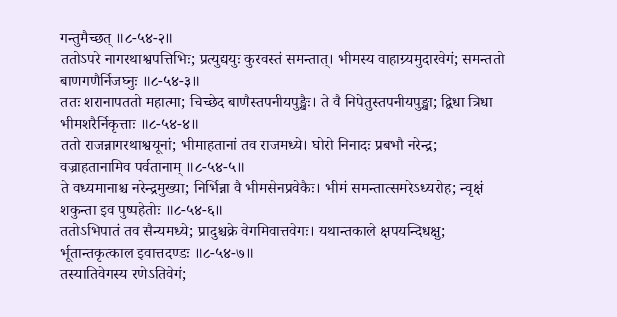गन्तुमैच्छत् ॥८-५४-२॥
ततोऽपरे नागरथाश्वपत्तिभिः; प्रत्युद्ययुः कुरवस्तं समन्तात्। भीमस्य वाहाग्र्यमुदारवेगं; समन्ततो बाणगणैर्निजघ्नुः ॥८-५४-३॥
ततः शरानापततो महात्मा; चिच्छेद बाणैस्तपनीयपुङ्खैः। ते वै निपेतुस्तपनीयपुङ्खा; द्विधा त्रिधा भीमशरैर्निकृत्ताः ॥८-५४-४॥
ततो राजन्नागरथाश्वयूनां; भीमाहतानां तव राजमध्ये। घोरो निनादः प्रबभौ नरेन्द्र; वज्राहतानामिव पर्वतानाम् ॥८-५४-५॥
ते वध्यमानाश्च नरेन्द्रमुख्या; निर्भिन्ना वै भीमसेनप्रवेकैः। भीमं समन्तात्समरेऽध्यरोह; न्वृक्षं शकुन्ता इव पुष्पहेतोः ॥८-५४-६॥
ततोऽभिपातं तव सैन्यमध्ये; प्रादुश्चक्रे वेगमिवात्तवेगः। यथान्तकाले क्षपयन्दिधक्षु; र्भूतान्तकृत्काल इवात्तदण्डः ॥८-५४-७॥
तस्यातिवेगस्य रणेऽतिवेगं;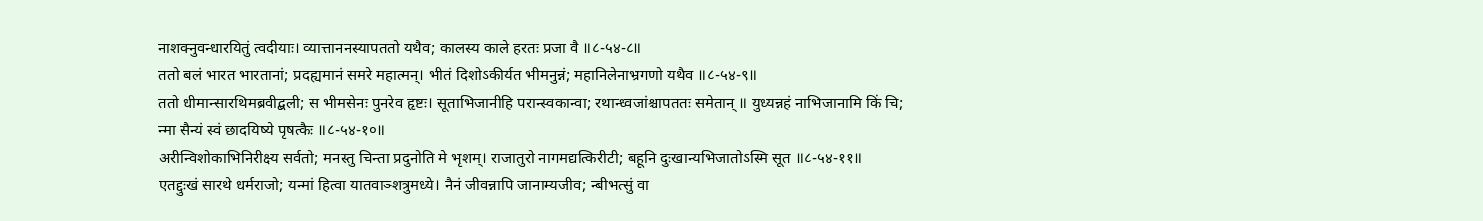नाशक्नुवन्धारयितुं त्वदीयाः। व्यात्ताननस्यापततो यथैव; कालस्य काले हरतः प्रजा वै ॥८-५४-८॥
ततो बलं भारत भारतानां; प्रदह्यमानं समरे महात्मन्। भीतं दिशोऽकीर्यत भीमनुन्नं; महानिलेनाभ्रगणो यथैव ॥८-५४-९॥
ततो धीमान्सारथिमब्रवीद्बली; स भीमसेनः पुनरेव हृष्टः। सूताभिजानीहि परान्स्वकान्वा; रथान्ध्वजांश्चापततः समेतान् ॥ युध्यन्नहं नाभिजानामि किं चि; न्मा सैन्यं स्वं छादयिष्ये पृषत्कैः ॥८-५४-१०॥
अरीन्विशोकाभिनिरीक्ष्य सर्वतो; मनस्तु चिन्ता प्रदुनोति मे भृशम्। राजातुरो नागमद्यत्किरीटी; बहूनि दुःखान्यभिजातोऽस्मि सूत ॥८-५४-११॥
एतद्दुःखं सारथे धर्मराजो; यन्मां हित्वा यातवाञ्शत्रुमध्ये। नैनं जीवन्नापि जानाम्यजीव; न्बीभत्सुं वा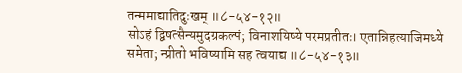तन्ममाद्यातिदुःखम् ॥८-५४-१२॥
सोऽहं द्विषत्सैन्यमुदग्रकल्पं; विनाशयिष्ये परमप्रतीतः। एतान्निहत्याजिमध्ये समेता; न्प्रीतो भविष्यामि सह त्वयाद्य ॥८-५४-१३॥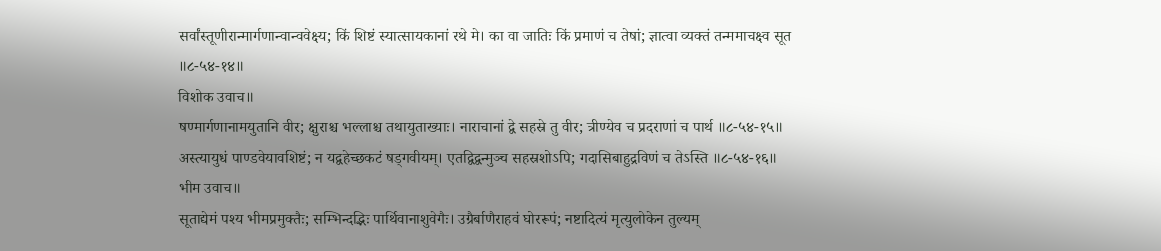सर्वांस्तूणीरान्मार्गणान्वान्ववेक्ष्य; किं शिष्टं स्यात्सायकानां रथे मे। का वा जातिः किं प्रमाणं च तेषां; ज्ञात्वा व्यक्तं तन्ममाचक्ष्व सूत ॥८-५४-१४॥
विशोक उवाच॥
षण्मार्गणानामयुतानि वीर; क्षुराश्च भल्लाश्च तथायुताख्याः। नाराचानां द्वे सहस्रे तु वीर; त्रीण्येव च प्रदराणां च पार्थ ॥८-५४-१५॥
अस्त्यायुधं पाण्डवेयावशिष्टं; न यद्वहेच्छकटं षड्गवीयम्। एतद्विद्वन्मुञ्च सहस्रशोऽपि; गदासिबाहुद्रविणं च तेऽस्ति ॥८-५४-१६॥
भीम उवाच॥
सूताद्येमं पश्य भीमप्रमुक्तैः; सम्भिन्दद्भिः पार्थिवानाशुवेगैः। उग्रैर्बाणैराहवं घोररूपं; नष्टादित्यं मृत्युलोकेन तुल्यम्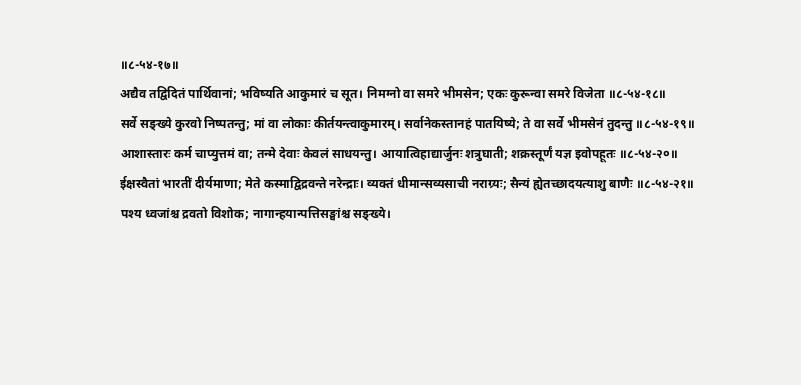॥८-५४-१७॥
अद्यैव तद्विदितं पार्थिवानां; भविष्यति आकुमारं च सूत। निमग्नो वा समरे भीमसेन; एकः कुरून्वा समरे विजेता ॥८-५४-१८॥
सर्वे सङ्ख्ये कुरवो निष्पतन्तु; मां वा लोकाः कीर्तयन्त्वाकुमारम्। सर्वानेकस्तानहं पातयिष्ये; ते वा सर्वे भीमसेनं तुदन्तु ॥८-५४-१९॥
आशास्तारः कर्म चाप्युत्तमं वा; तन्मे देवाः केवलं साधयन्तु। आयात्विहाद्यार्जुनः शत्रुघाती; शक्रस्तूर्णं यज्ञ इवोपहूतः ॥८-५४-२०॥
ईक्षस्वैतां भारतीं दीर्यमाणा; मेते कस्माद्विद्रवन्ते नरेन्द्राः। व्यक्तं धीमान्सव्यसाची नराग्र्यः; सैन्यं ह्येतच्छादयत्याशु बाणैः ॥८-५४-२१॥
पश्य ध्वजांश्च द्रवतो विशोक; नागान्हयान्पत्तिसङ्घांश्च सङ्ख्ये।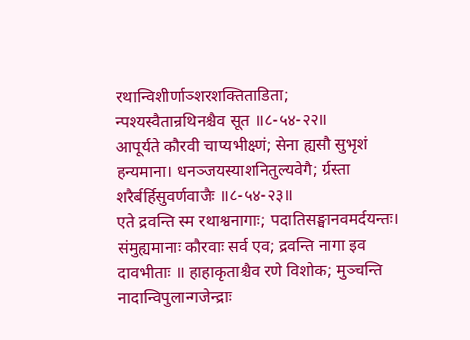रथान्विशीर्णाञ्शरशक्तिताडिता; न्पश्यस्वैतान्रथिनश्चैव सूत ॥८-५४-२२॥
आपूर्यते कौरवी चाप्यभीक्ष्णं; सेना ह्यसौ सुभृशं हन्यमाना। धनञ्जयस्याशनितुल्यवेगै; र्ग्रस्ता शरैर्बर्हिसुवर्णवाजैः ॥८-५४-२३॥
एते द्रवन्ति स्म रथाश्वनागाः; पदातिसङ्घानवमर्दयन्तः। संमुह्यमानाः कौरवाः सर्व एव; द्रवन्ति नागा इव दावभीताः ॥ हाहाकृताश्चैव रणे विशोक; मुञ्चन्ति नादान्विपुलान्गजेन्द्राः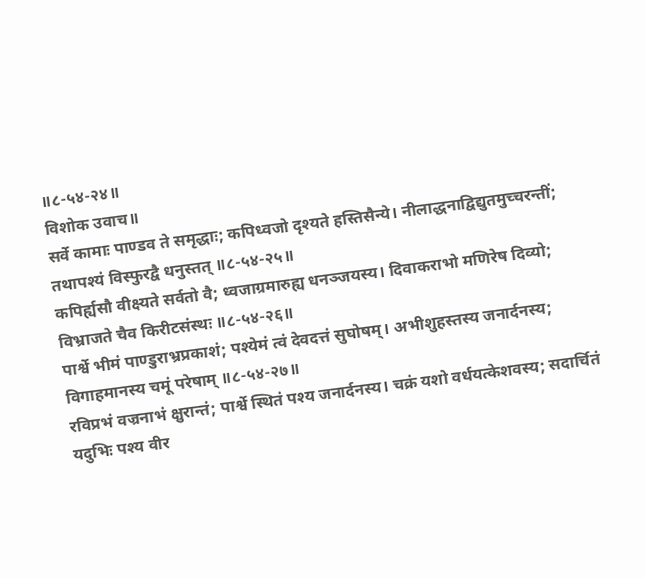॥८-५४-२४॥
विशोक उवाच॥
सर्वे कामाः पाण्डव ते समृद्धाः; कपिध्वजो दृश्यते हस्तिसैन्ये। नीलाद्धनाद्विद्युतमुच्चरन्तीं; तथापश्यं विस्फुरद्वै धनुस्तत् ॥८-५४-२५॥
कपिर्ह्यसौ वीक्ष्यते सर्वतो वै; ध्वजाग्रमारुह्य धनञ्जयस्य। दिवाकराभो मणिरेष दिव्यो; विभ्राजते चैव किरीटसंस्थः ॥८-५४-२६॥
पार्श्वे भीमं पाण्डुराभ्रप्रकाशं; पश्येमं त्वं देवदत्तं सुघोषम्। अभीशुहस्तस्य जनार्दनस्य; विगाहमानस्य चमूं परेषाम् ॥८-५४-२७॥
रविप्रभं वज्रनाभं क्षुरान्तं; पार्श्वे स्थितं पश्य जनार्दनस्य। चक्रं यशो वर्धयत्केशवस्य; सदार्चितं यदुभिः पश्य वीर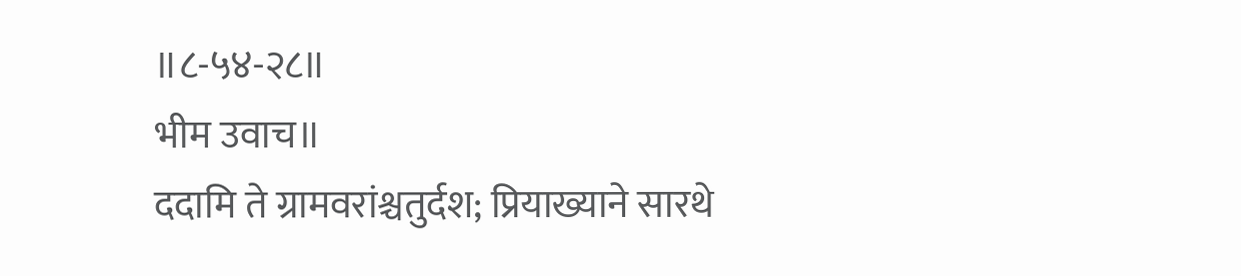॥८-५४-२८॥
भीम उवाच॥
ददामि ते ग्रामवरांश्चतुर्दश; प्रियाख्याने सारथे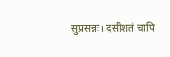सुप्रसन्नः। दसीशतं चापि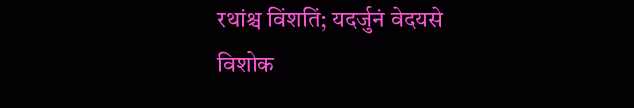रथांश्च विंशतिं; यदर्जुनं वेदयसे विशोक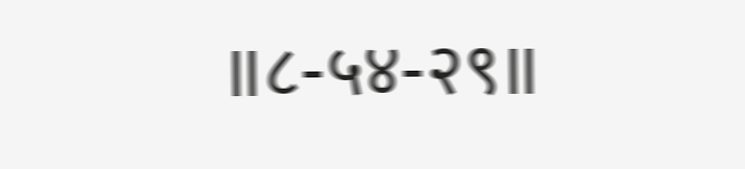॥८-५४-२९॥